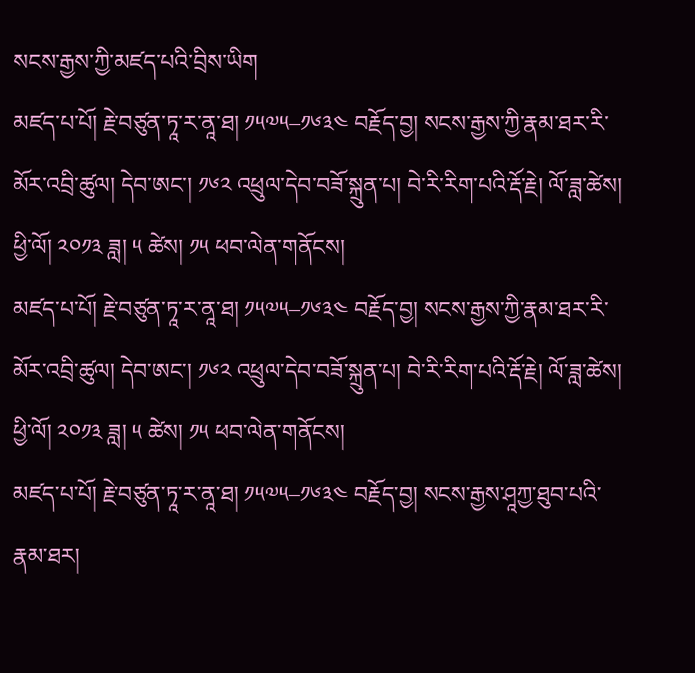སངས་རྒྱས་ཀྱི་མཛད་པའི་བྲིས་ཡིག
མཛད་པ་པོ། རྗེ་བཙུན་ཏཱ་ར་ནཱ་ཐ། ༡༥༧༥–༡༦༣༤ བརྗོད་བྱ། སངས་རྒྱས་ཀྱི་རྣམ་ཐར་རི་མོར་འབྲི་ཚུལ། དེབ་ཨང་། ༡༦༢ འཕྲུལ་དེབ་བཟོ་སྐྲུན་པ། བེ་རི་རིག་པའི་རྡོ་རྗེ། ལོ་ཟླ་ཚེས། ཕྱི་ལོ། ༢༠༡༣ ཟླ། ༥ ཚེས། ༡༥ ཕབ་ལེན་གནོངས།
མཛད་པ་པོ། རྗེ་བཙུན་ཏཱ་ར་ནཱ་ཐ། ༡༥༧༥–༡༦༣༤ བརྗོད་བྱ། སངས་རྒྱས་ཀྱི་རྣམ་ཐར་རི་མོར་འབྲི་ཚུལ། དེབ་ཨང་། ༡༦༢ འཕྲུལ་དེབ་བཟོ་སྐྲུན་པ། བེ་རི་རིག་པའི་རྡོ་རྗེ། ལོ་ཟླ་ཚེས། ཕྱི་ལོ། ༢༠༡༣ ཟླ། ༥ ཚེས། ༡༥ ཕབ་ལེན་གནོངས།
མཛད་པ་པོ། རྗེ་བཙུན་ཏཱ་ར་ནཱ་ཐ། ༡༥༧༥–༡༦༣༤ བརྗོད་བྱ། སངས་རྒྱས་ཤཱཀྱ་ཐུབ་པའི་རྣམ་ཐར།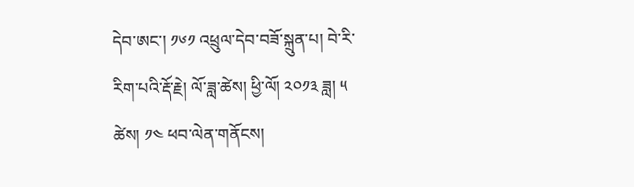དེབ་ཨང་། ༡༦༡ འཕྲུལ་དེབ་བཟོ་སྐྲུན་པ། བེ་རི་རིག་པའི་རྡོ་རྗེ། ལོ་ཟླ་ཚེས། ཕྱི་ལོ། ༢༠༡༣ ཟླ། ༥ ཚེས། ༡༤ ཕབ་ལེན་གནོངས།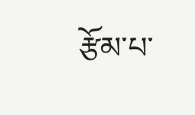རྩོམ་པ་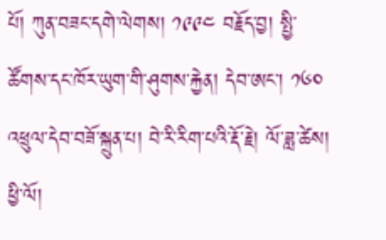པོ། ཀུན་བཟང་དགེ་ལེགས། ༡༩༩༤ བརྗོད་བྱ། སྤྱི་ཚོགས་དང་ཁོར་ཡུག་གི་ཤུགས་རྐྱེན། དེབ་ཨང་། ༡༦༠ འཕྲུལ་དེབ་བཟོ་སྐྲུན་པ། བེ་རི་རིག་པའི་རྡོ་རྗེ། ལོ་ཟླ་ཚེས། ཕྱི་ལོ།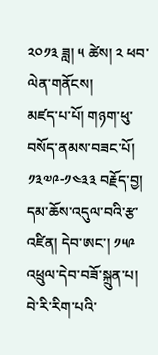༢༠༡༣ ཟླ། ༥ ཚེས། ༢ ཕབ་ལེན་གནོངས།
མཛད་པ་པོ། གཉག་ཕུ་བསོད་ནམས་བཟང་པོ། ༡༣༧༩-༡༤༣༣ བརྗོད་བྱ། དམ་ཆོས་འདུལ་བའི་རྩ་འཛིན། དེབ་ཨང་། ༡༥༩ འཕྲུལ་དེབ་བཟོ་སྐྲུན་པ། བེ་རི་རིག་པའི་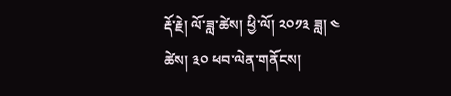རྡོ་རྗེ། ལོ་ཟླ་ཚེས། ཕྱི་ལོ། ༢༠༡༣ ཟླ། ༤ ཚེས། ༣༠ ཕབ་ལེན་གནོངས།